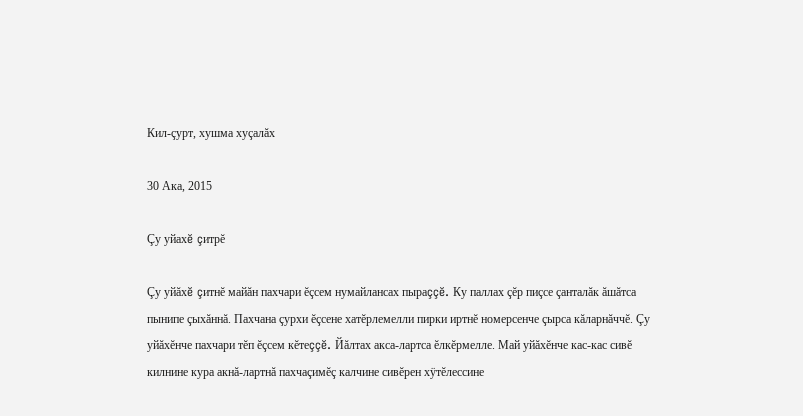Кил-çурт, хушма хуçалăх

30 Ака, 2015

Çу уйaхĕ çитрĕ

Çу уйăхĕ çитнĕ майăн пахчари ĕçсем нумайлансах пыраççĕ. Ку паллах çĕр пиçсе çанталăк ăшăтса пынипе çыхăннă. Пахчана çурхи ĕçсене хатĕрлемелли пирки иртнĕ номерсенче çырса кăларнăччĕ. Çу уйăхĕнче пахчари тĕп ĕçсем кĕтеççĕ. Йăлтах акса-лартса ĕлкĕрмелле. Май уйăхĕнче кас-кас сивĕ килнине кура акнă-лартнă пахчаçимĕç калчине сивĕрен хÿтĕлессине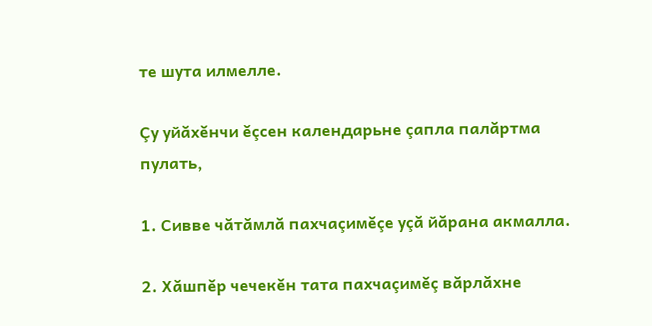те шута илмелле.

Çу уйăхĕнчи ĕçсен календарьне çапла палăртма пулать,

1. Сивве чăтăмлă пахчаçимĕçе уçă йăрана акмалла.

2. Хăшпĕр чечекĕн тата пахчаçимĕç вăрлăхне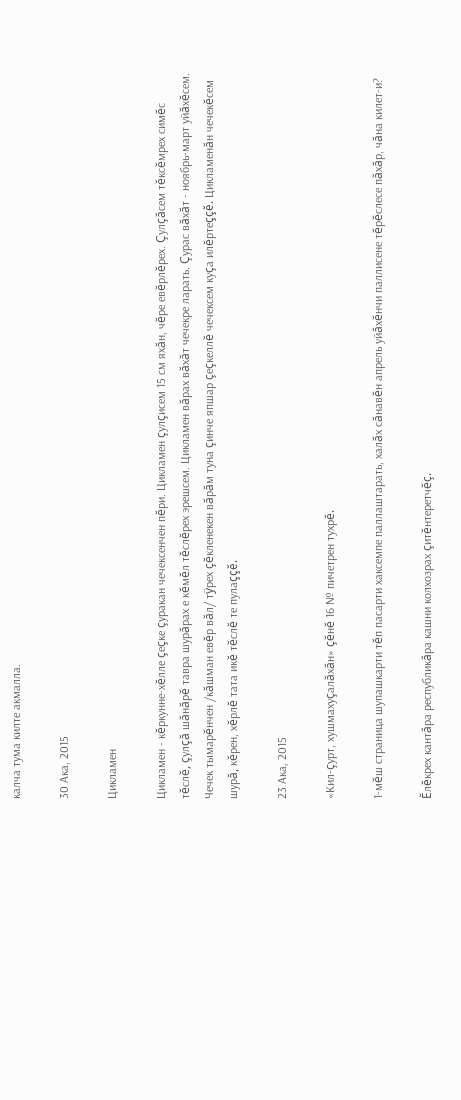калча тума килте акмалла.

30 Ака, 2015

Цикламен

Цикламен - кĕркунне-хĕлле çеçке çуракан чечексенчен пĕри. Цикламен çулçисем 15 см яхăн, чĕре евĕрлĕрех. Çулçăсем тĕксĕмрех симĕс тĕслĕ, çулçă шăнăрĕ тавра шурăрах е кĕмĕл тĕслĕрех эрешсем. Цикламен вăрах вăхăт чечекре ларать. Çурас вăхăт - ноябрь-март уйăхĕсем. Чечек тымарĕнчен /кăшман евĕр вăл/ тÿрех çĕкленекен вăрăм туна çинче япшар çеçкеллĕ чечексем куçа илĕртеççĕ. Цикламенăн чечекĕсем шурă, кĕрен, хĕрлĕ тата икĕ тĕслĕ те пулаççĕ.

23 Ака, 2015

«Кил-çурт, хушмахуçалăхăн» çĕнĕ 16 № пичетрен тухрĕ.

1-мĕш страница шупашкарти тĕп пасарти хаксемпе паллаштарать, халăх сăнавĕн апрель уйăхĕнчи паллисене тĕрĕслесе пăхăр, чăна килет-и?

Ĕлĕкрех кантăра республикăра кашни колхозрах çитĕнтеретчĕç.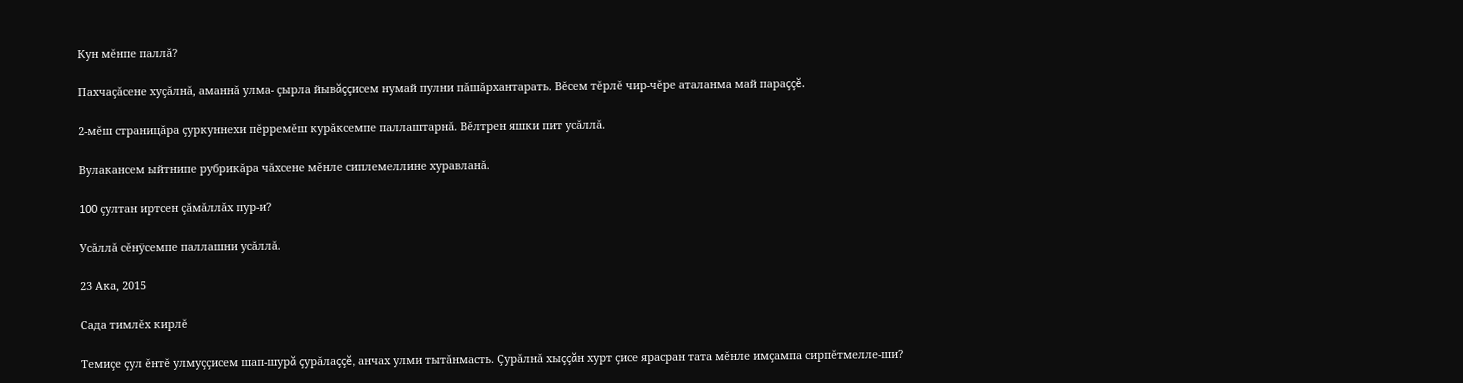Кун мĕнпе паллă?

Пахчаçăсене хуçăлнă, аманнă улма- çырла йывăççисем нумай пулни пăшăрхантарать. Вĕсем тĕрлĕ чир-чĕре аталанма май параççĕ.

2-мĕш страницăра çуркуннехи пĕрремĕш курăксемпе паллаштарнă. Вĕлтрен яшки пит усăллă.

Вулакансем ыйтнипе рубрикăра чăхсене мĕнле сиплемеллине хуравланă.

100 çултан иртсен çăмăллăх пур-и?

Усăллă сĕнÿсемпе паллашни усăллă.

23 Ака, 2015

Сада тимлĕх кирлĕ

Темиçе çул ĕнтĕ улмуççисем шап-шурă çурăлаççĕ, анчах улми тытăнмасть. Çурăлнă хыççăн хурт çисе ярасран тата мĕнле имçампа сирпĕтмелле-ши?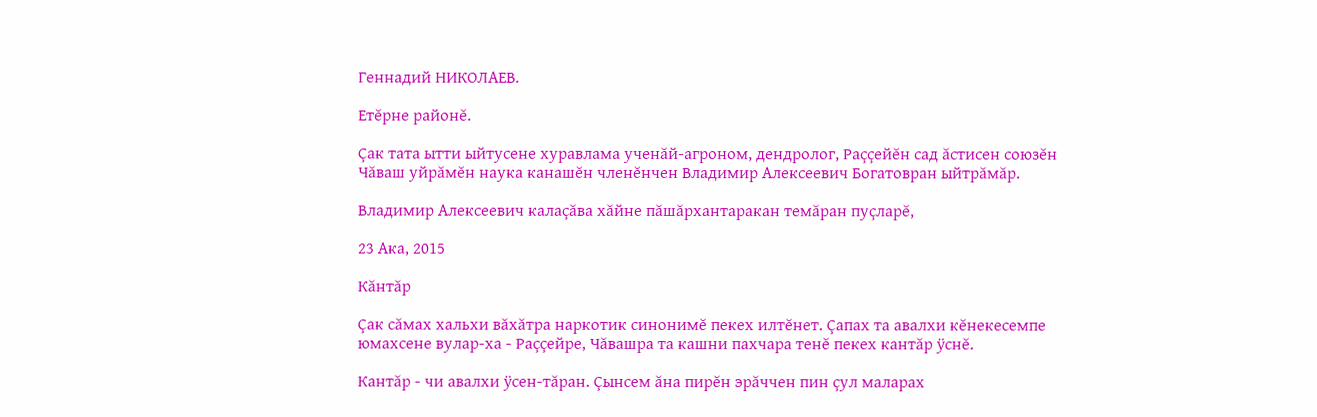Геннадий НИКОЛАЕВ.

Етĕрне районĕ.

Çак тата ытти ыйтусене хуравлама ученăй-агроном, дендролог, Раççейĕн сад ăстисен союзĕн Чăваш уйрăмĕн наука канашĕн членĕнчен Владимир Алексеевич Богатовран ыйтрăмăр.

Владимир Алексеевич калаçăва хăйне пăшăрхантаракан темăран пуçларĕ,

23 Ака, 2015

Кăнтăр

Çак сăмах хальхи вăхăтра наркотик синонимĕ пекех илтĕнет. Çапах та авалхи кĕнекесемпе юмахсене вулар-ха - Раççейре, Чăвашра та кашни пахчара тенĕ пекех кантăр ÿснĕ.

Кантăр - чи авалхи ÿсен-тăран. Çынсем ăна пирĕн эрăччен пин çул маларах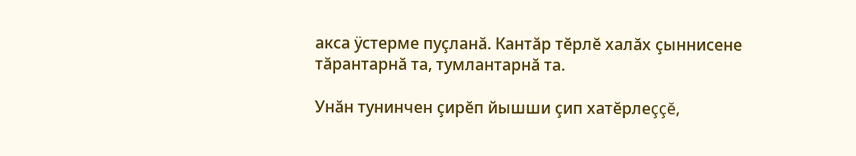акса ÿстерме пуçланă. Кантăр тĕрлĕ халăх çыннисене тăрантарнă та, тумлантарнă та.

Унăн тунинчен çирĕп йышши çип хатĕрлеççĕ,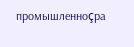промышленноçра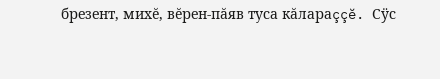брезент, михĕ, вĕрен-пăяв туса кăлараççĕ. Сÿс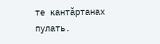те кантăртанах пулать.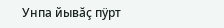Унпа йывăç пÿрт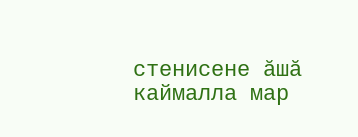стенисене ăшă каймалла мар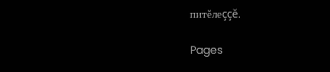питĕлеççĕ.

Pages